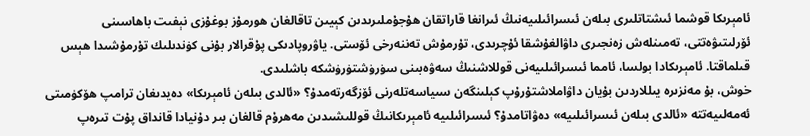ئامېرىكا قوشما ئىشتاتلىرى بىلەن ئىسرائىلىيەنىڭ ئىرانغا قاراتقان ھۇجۇملىرىدىن كېيىن تاقالغان ھورمۇز بوغۇزى نېفىت باھاسىنى ئۆرلىتىۋەتتى، تەمىنلەش زەنجىرى داۋالغۇشقا ئۇچرىدى، تۇرمۇش تەننەرخى ئۆستى. ياۋروپادىكى پۇقرالار بۇنى كۈندىلىك تۇرمۇشىدا ھېس قىلماقتا. ئامېرىكادا بولسا، ئامما ئىسرائىلىيەنى قوللاشنىڭ سەۋەبىنى سۈرۈشتۈرۈشكە باشلىدى.
خوش، بۇ مەنزىرە يىللاردىن بۇيان داۋاملاشتۇرۇپ كېلىنگەن سىياسەتلەرنى ئۆزگەرتەمدۇ؟ «ئالدى بىلەن ئامېرىكا» دەيدىغان ترامپ ھۆكۈمىتى ئەمەلىيەتتە «ئالدى بىلەن ئىسرائىلىيە» دەۋاتامدۇ؟ ئىسرائىلىيە ئامېرىكانىڭ قوللىشىدىن مەھرۇم قالغان بىر دۇنيادا قانداق پۇت تىرەپ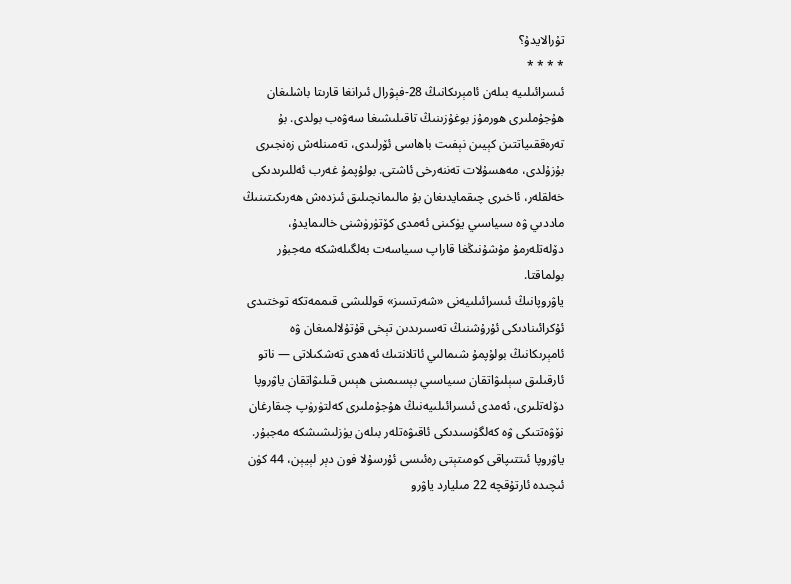تۇرالايدۇ؟
* * * *
ئىسرائىلىيە بىلەن ئامېرىكانىڭ 28-فېۋرال ئىرانغا قارىتا باشلىغان ھۇجۇملىرى ھورمۇز بوغۇزىنىڭ تاقىلىشىغا سەۋەب بولدى. بۇ تەرەققىياتتىن كېيىن نېفىت باھاسى ئۆرلىدى، تەمىنلەش زەنجىرى بۇزۇلدى، مەھسۇلات تەننەرخى ئاشتى. بولۇپمۇ غەرب ئەللىرىدىكى خەلقلەر، ئاخىرى چىقمايدىغان بۇ مالىمانچىلىق ئىزدەش ھەرىكىتىنىڭ ماددىي ۋە سىياسىي يۈكىنى ئەمدى كۆتۈرۈشنى خالىمايدۇ، دۆلەتلەرمۇ مۇشۇنىڭغا قاراپ سىياسەت بەلگىلەشكە مەجبۇر بولماقتا.
ياۋروپانىڭ ئىسرائىلىيەنى «شەرتسىز» قوللىشى قىممەتكە توختىدى
ئۇكرائىنادىكى ئۇرۇشنىڭ تەسىرىدىن تېخى قۇتۇلالمىغان ۋە ئامېرىكانىڭ بولۇپمۇ شىمالىي ئاتلانتىك ئەھدى تەشكىلاتى — ناتو ئارقىلىق سېلىۋاتقان سىياسىي بېسىمىنى ھېس قىلىۋاتقان ياۋروپا دۆلەتلىرى، ئەمدى ئىسرائىلىيەنىڭ ھۇجۇملىرى كەلتۈرۈپ چىقارغان نۆۋەتتىكى ۋە كەلگۈسىدىكى ئاقىۋەتلەر بىلەن يۈزلىشىشكە مەجبۇر.
ياۋروپا ئىتتىپاقى كومىتېتى رەئىسى ئۇرسۇلا فون دېر لېيېن، 44 كۈن ئىچىدە ئارتۇقچە 22 مىليارد ياۋرو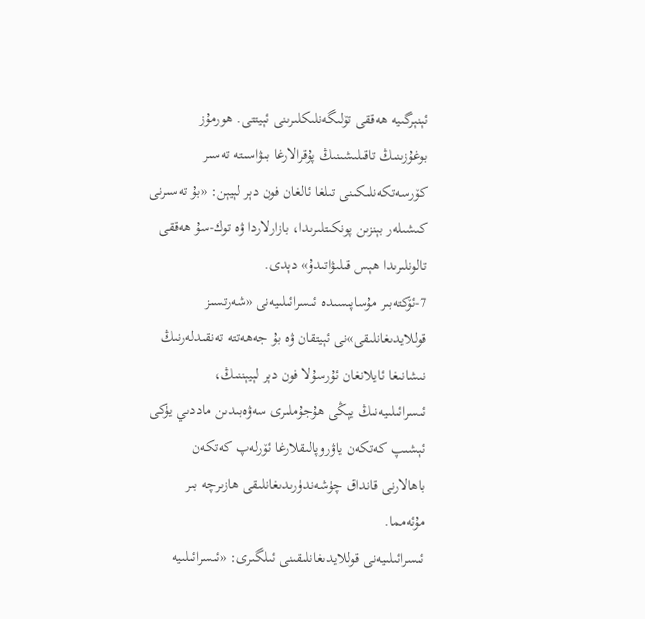ئېنېرگىيە ھەققى تۆلىگەنلىكلىرىنى ئېيتتى. ھورمۇز بوغۇزىنىڭ تاقىلىشىنىڭ پۇقرالارغا بىۋاسىتە تەسىر كۆرسەتكەنلىكىنى تىلغا ئالغان فون دېر لېيېن: «بۇ تەسىرنى كىشىلەر بېنزىن پونكىتلىرىدا، بازارلاردا ۋە توك-سۇ ھەققى تالونلىرىدا ھېس قىلىۋاتىدۇ» دېدى.
7-ئۆكتەبىر مۇساپىسىدە ئىسرائىلىيەنى «شەرتسىز قوللايدىغانلىقى»نى ئېيتقان ۋە بۇ جەھەتتە تەنقىدلەرنىڭ نىشانىغا ئايلانغان ئۇرسۇلا فون دېر لېيېننىڭ، ئىسرائىلىيەنىڭ يېڭى ھۇجۇملىرى سەۋەبىدىن ماددىي يۈكى ئېشىپ كەتكەن ياۋروپالىقلارغا ئۆرلەپ كەتكەن باھالارنى قانداق چۈشەندۈرىدىغانلىقى ھازىرچە بىر مۇئەمما.
ئىسرائىلىيەنى قوللايدىغانلىقىنى ئىلگىرى: «ئىسرائىلىيە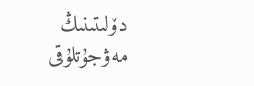دۆلىتىنىڭ مەۋجۇتلۇقى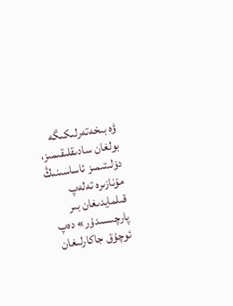ۋە بىخەتەرلىكىگە بولغان سادىقلىقىمىز، دۆلىتىمىز ئاساسىنىڭ مۇنازىرە تەلەپ قىلمايدىغان بىر پارچىسىدۇر» دەپ ئوچۇق جاكارلىغان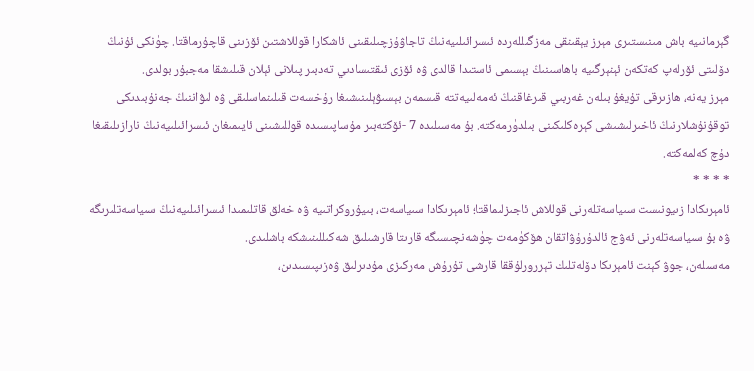گېرمانىيە باش مىنىستىرى مېرز يېقىنقى مەزگىللەردە ئىسرائىلىيەنىڭ تاجاۋۇزچىلىقىنى ئاشكارا قوللاشتىن ئۆزىنى قاچۇرماقتا. چۈنكى ئۇنىڭ دۆلىتى ئۆرلەپ كەتكەن ئېنېرگىيە باھاسىنىڭ بېسىمى ئاستىدا قالدى ۋە ئۆزى ئىقتىسادىي تەدبىر پىلانى ئېلان قىلىشقا مەجبۇر بولدى.
مېرز يەنە، ھازىرقى تۇيغۇ بىلەن غەربىي قىرغاقنىڭ ئەمەلىيەتتە قىسمەن بېسىۋېلىنىشىغا رۇخسەت قىلىنماسلىقى ۋە لىۋاننىڭ جەنۇبىدىكى توقۇنۇشلارنىڭ ئاخىرلىشىشى كېرەكلىكىنى بىلدۈرمەكتە. بۇ مەسىلىدە 7 -ئۆكتەبىر مۇساپىسىدە قوللىشىنى ئايىمىغان ئىسرائىلىيەنىڭ نارازىلىقىغا دۇچ كەلمەكتە.
* * * *
ئامېرىكادا زىيونىست سىياسەتلەرنى قوللاش ئاجىزلىماقتا؛ ئامېرىكادا سىياسەت، بىيۇروكراتىيە ۋە خەلق قاتلىمىدا ئىسرائىلىيەنىڭ سىياسەتلىرىگە ۋە بۇ سىياسەتلەرنى ئەۋج ئالدۇرۇۋاتقان ھۆكۈمەت چۈشەنچىسىگە قارىتا قارشىلىق شەكىللىنىشكە باشلىدى.
مەسىلەن، جوۋ كېنت ئامېرىكا دۆلەتلىك تېررورلۇققا قارشى تۇرۇش مەركىزى مۇدىرلىق ۋەزىپىسىدىن،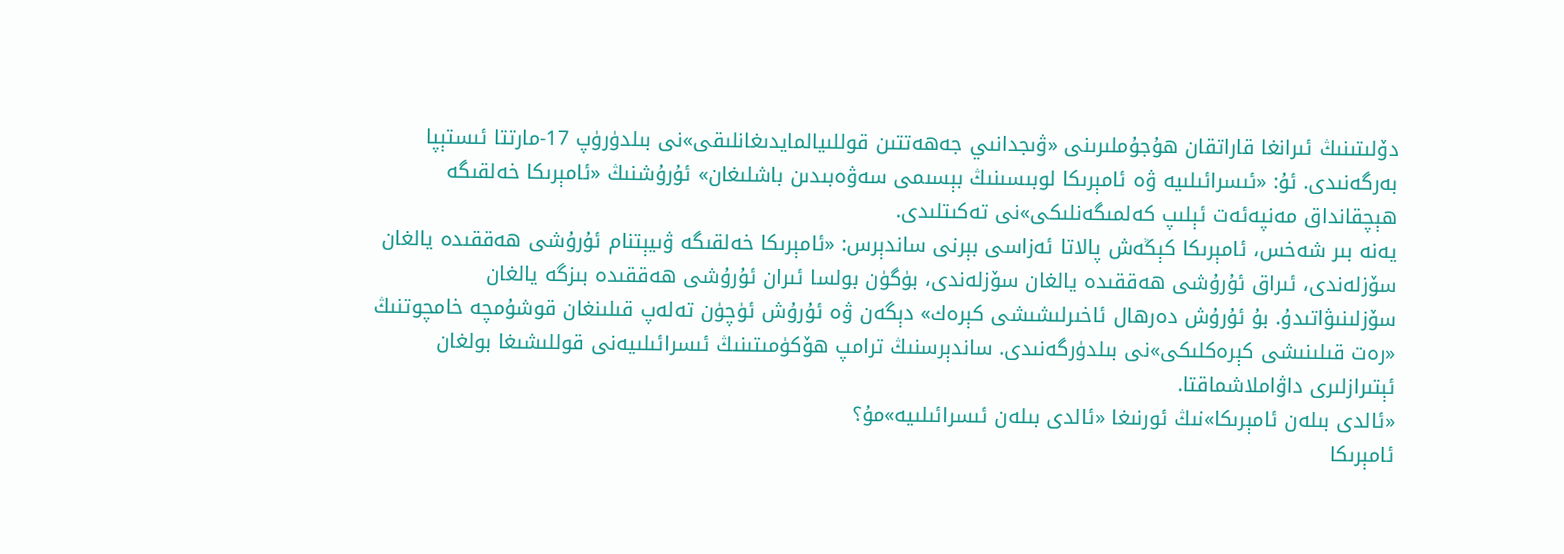دۆلىتىنىڭ ئىرانغا قاراتقان ھۇجۇملىرىنى «ۋىجدانىي جەھەتتىن قوللىيالمايدىغانلىقى»نى بىلدۈرۈپ 17-مارتتا ئىستېپا بەرگەنىدى. ئۇ: «ئىسرائىلىيە ۋە ئامېرىكا لوبىسىنىڭ بېسىمى سەۋەبىدىن باشلىغان» ئۇرۇشنىڭ «ئامېرىكا خەلقىگە ھېچقانداق مەنپەئەت ئېلىپ كەلمىگەنلىكى»نى تەكىتلىدى.
يەنە بىر شەخس، ئامېرىكا كېڭەش پالاتا ئەزاسى بېرنى ساندېرس: «ئامېرىكا خەلقىگە ۋىيېتنام ئۇرۇشى ھەققىدە يالغان سۆزلەندى، ئىراق ئۇرۇشى ھەققىدە يالغان سۆزلەندى، بۈگۈن بولسا ئىران ئۇرۇشى ھەققىدە بىزگە يالغان سۆزلىنىۋاتىدۇ. بۇ ئۇرۇش دەرھال ئاخىرلىشىشى كېرەك» دېگەن ۋە ئۇرۇش ئۈچۈن تەلەپ قىلىنغان قوشۇمچە خامچوتنىڭ «رەت قىلىنىشى كېرەكلىكى»نى بىلدۈرگەنىدى. ساندېرسنىڭ ترامپ ھۆكۈمىتىنىڭ ئىسرائىلىيەنى قوللىشىغا بولغان ئېتىرازلىرى داۋاملاشماقتا.
«ئالدى بىلەن ئامېرىكا»نىڭ ئورنىغا «ئالدى بىلەن ئىسرائىلىيە»مۇ؟
ئامېرىكا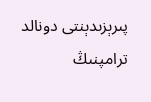پىرېزىدېنتى دونالد ترامپنىڭ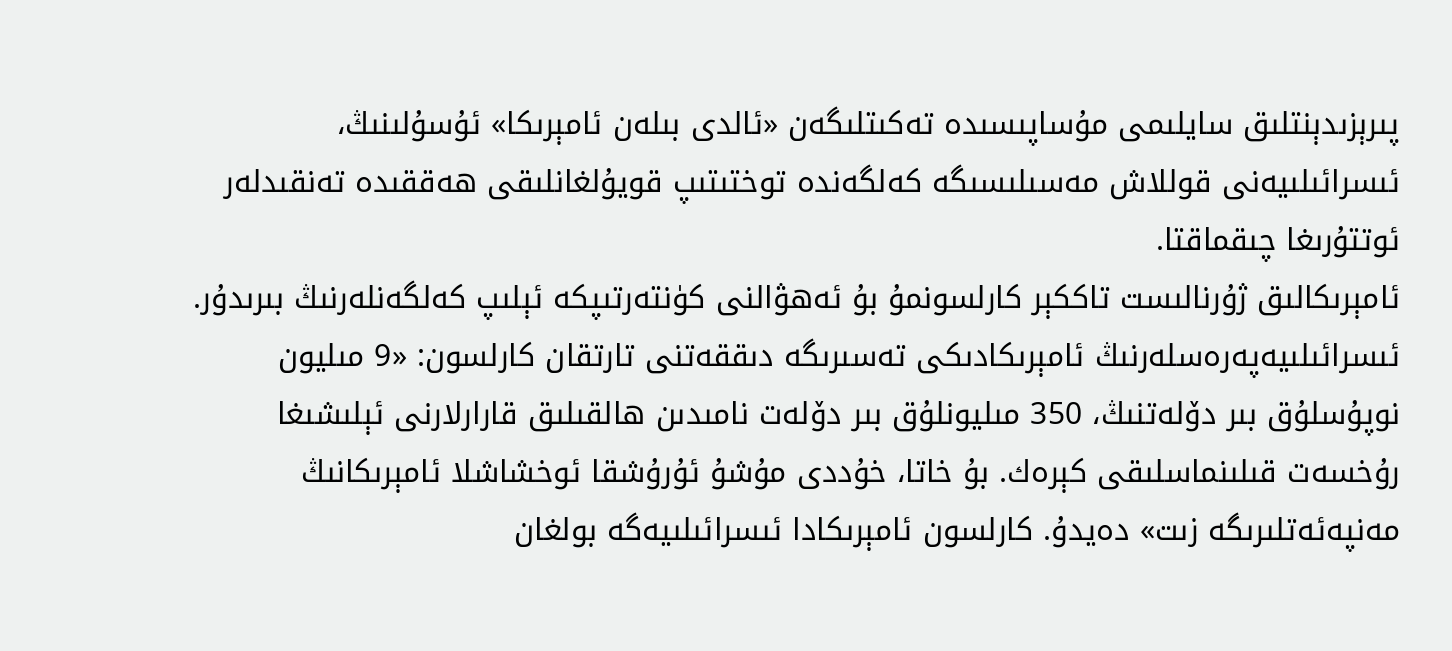پىرېزىدېنتلىق سايلىمى مۇساپىسىدە تەكىتلىگەن «ئالدى بىلەن ئامېرىكا» ئۇسۇلىنىڭ، ئىسرائىلىيەنى قوللاش مەسىلىسىگە كەلگەندە توختىتىپ قويۇلغانلىقى ھەققىدە تەنقىدلەر ئوتتۇرىغا چىقماقتا.
ئامېرىكالىق ژۇرنالىست تاككېر كارلسونمۇ بۇ ئەھۋالنى كۈنتەرتىپكە ئېلىپ كەلگەنلەرنىڭ بىرىدۇر. ئىسرائىلىيەپەرەسلەرنىڭ ئامېرىكادىكى تەسىرىگە دىققەتنى تارتقان كارلسون: «9 مىليون نوپۇسلۇق بىر دۆلەتنىڭ، 350 مىليونلۇق بىر دۆلەت نامىدىن ھالقىلىق قارارلارنى ئېلىشىغا رۇخسەت قىلىنماسلىقى كېرەك. بۇ خاتا، خۇددى مۇشۇ ئۇرۇشقا ئوخشاشلا ئامېرىكانىڭ مەنپەئەتلىرىگە زىت» دەيدۇ. كارلسون ئامېرىكادا ئىسرائىلىيەگە بولغان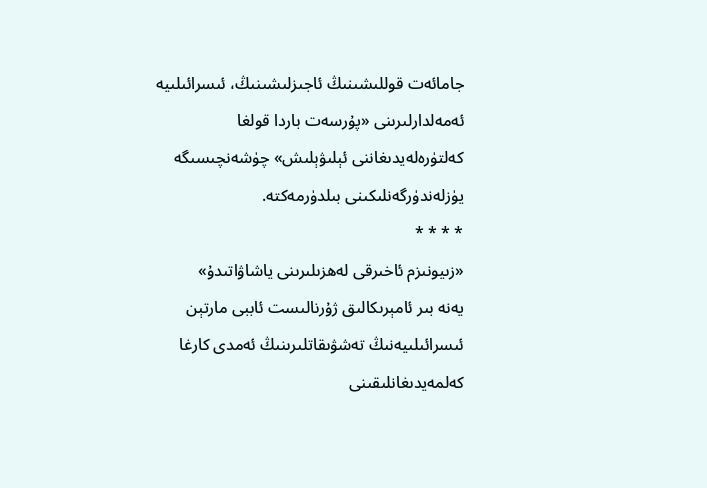جامائەت قوللىشىنىڭ ئاجىزلىشىنىڭ، ئىسرائىلىيە ئەمەلدارلىرىنى «پۇرسەت باردا قولغا كەلتۈرەلەيدىغاننى ئېلىۋېلىش» چۈشەنچىسىگە يۈزلەندۈرگەنلىكىنى بىلدۈرمەكتە.
* * * *
«زىيونىزم ئاخىرقى لەھزىلىرىنى ياشاۋاتىدۇ»
يەنە بىر ئامېرىكالىق ژۇرنالىست ئاببى مارتېن ئىسرائىلىيەنىڭ تەشۋىقاتلىرىنىڭ ئەمدى كارغا كەلمەيدىغانلىقىنى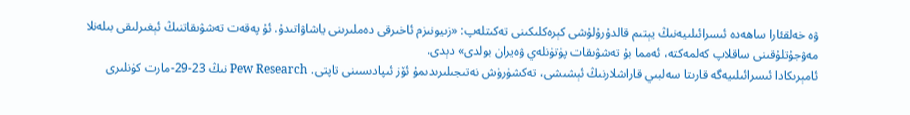ۋە خەلقئارا ساھەدە ئىسرائىلىيەنىڭ يېتىم قالدۇرۇلۇشى كېرەكلىكىنى تەكىتلەپ: «زىيونىزم ئاخىرقى دەملىرىنى ياشاۋاتىدۇ. ئۇ پەقەت تەشۋىقاتنىڭ ئېغىرلىقى بىلەنلا مەۋجۇتلۇقىنى ساقلاپ كەلمەكتە، ئەمما بۇ تەشۋىقات پۈتۈنلەي ۋەيران بولدى» دېدى.
ئامېرىكادا ئىسرائىلىيەگە قارىتا سەلبىي قاراشلارنىڭ ئېشىشى، تەكشۈرۈش نەتىجىلىرىدىمۇ ئۆز ئىپادىسىنى تاپتى. Pew Research نىڭ 23-29-مارت كۈنلىرى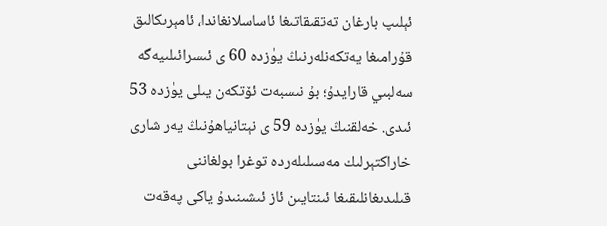ئېلىپ بارغان تەتقىقاتىغا ئاساسلانغاندا، ئامېرىكالىق قۇرامىغا يەتكەنلەرنىڭ يۈزدە 60 ى ئىسرائىلىيەگە سەلبىي قارايدۇ؛ بۇ نىسبەت ئۆتكەن يىلى يۈزدە 53 ئىدى. خەلقنىڭ يۈزدە 59 ى نېتانياھۇنىڭ يەر شارى خاراكتېرلىك مەسىلىلەردە توغرا بولغاننى قىلىدىغانلىقىغا ئىنتايىن ئاز ئىشىنىدۇ ياكى پەقەت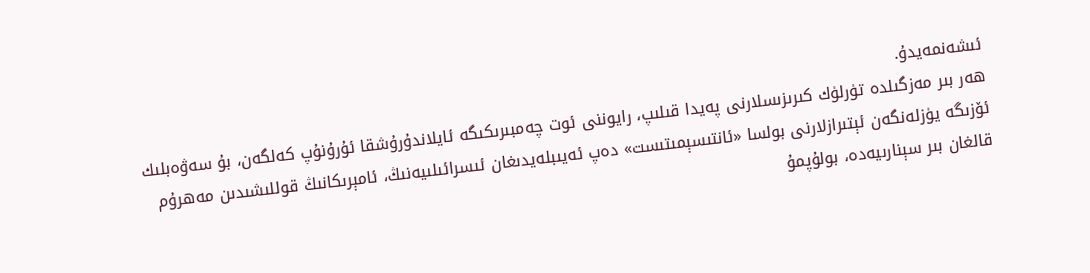ئىشەنمەيدۇ.
ھەر بىر مەزگىلدە تۈرلۈك كىرىزىسلارنى پەيدا قىلىپ، رايوننى ئوت چەمبىرىكىگە ئايلاندۇرۇشقا ئۇرۇنۇپ كەلگەن، بۇ سەۋەبلىك ئۆزىگە يۈزلەنگەن ئېتىرازلارنى بولسا «ئانتىسېمىتىست» دەپ ئەيىبلەيدىغان ئىسرائىلىيەنىڭ، ئامېرىكانىڭ قوللىشىدىن مەھرۇم قالغان بىر سېنارىيەدە، بولۇپمۇ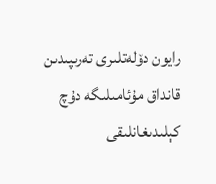رايون دۆلەتلىرى تەرىپىدىن قانداق مۇئامىلىگە دۇچ كېلىدىغانلىقى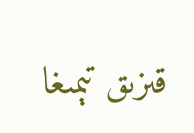قىزىق تېمىغا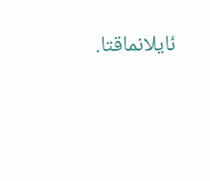ئايلانماقتا.